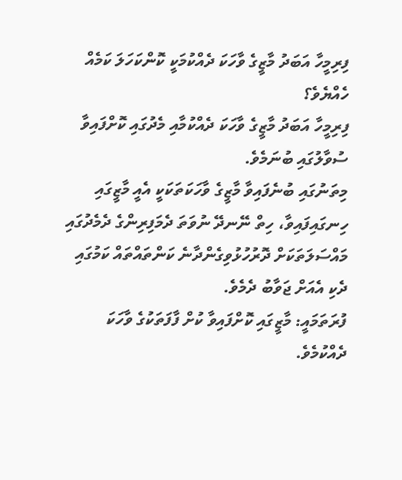ފިރިމީހާ އަބަދު މާޒީގެ ވާހަކަ ދެއްކުމަކީ ކޮންކަހަލަ ކަމެއް ހެއްޔެވެ؟
ފިރިމީހާ އަބަދު މާޒީގެ ވާހަކަ ދެއްކުމާއި މެދުގައި ކޮށްފައިވާ ސުވާލުގައި ބުނަމެވެ.
މިތަނުގައި ބުނެފައިވާ މާޒީގެ ވާހަކަތަކަކީ އެއީ މާޒީގައި ހިނގައިފައިވާ، ހިތް ނޭނދޭ ނުވަތަ ދެމަފިރިންގެ ދެމެދުގައި މައްސަލަތަކަށް ދޮރުހުޅުވިގެންދާނެ ކަންތައްތައް ކަމުގައި ދެކި އެއަށް ޖަވާބު ދެމެވެ.
ފުރަތަމައީ: މާޒީގައި ކޮށްފައިވާ ކުށް ފާފަތަކުގެ ވާހަކަ ދެއްކުމެވެ.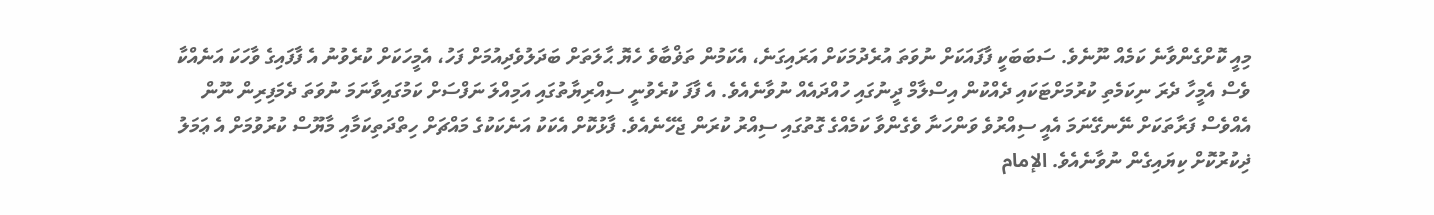މިއީ ކޮށްގެންވާނެ ކަމެއް ނޫނެވެ. ސަބަބަކީ ފާފައަކަށް ނުވަތަ އުރެދުމަކަށް އަރައިގަނެ، އެކަމުން ތަޥްބާވެ ހެޔޮ ޙާލަތަށް ބަދަލުވެދިއުމަށް ފަހު، އެމީހަކަށް ކުރެވުނު އެ ފާފައިގެ ވާހަކަ އަނެއްކާ ވެސް އެމީހާ ދެރަ ނިކަމެތި ކުރުމަށްޓަކައި ދެއްކުން އިސްލާމް ދީނުގައި ހުއްދައެއް ނުވާނެއެވެ. އެ ފާފަ ކުރެވުނީ ސިއްރިޔާތުގައި އަމިއްލަ ނަފްސަށް ކަމުގައިވާނަމަ ނުވަތަ ދެމަފިރިން ނޫން އެއްވެސް ފަރާތަކަށް ނޭނގޭނަމަ އެއީ ސިއްރުވެ ވަންހަނާ ވެގެންވާ ކަމެއްގެ ގޮތުގައި ސިއްރު ކުރަން ޖެހޭނެއެވެ. ފާޅުކޮށް އެކަކު އަނެކަކުގެ މައްޗަށް ހިތްދަތިކަމާއި މާޔޫސް ކުރުވުމަށް އެ ޢަމަލު ޛިކުރުކޮށް ކިޔައިގެން ނުވާނެއެވެ. الإمام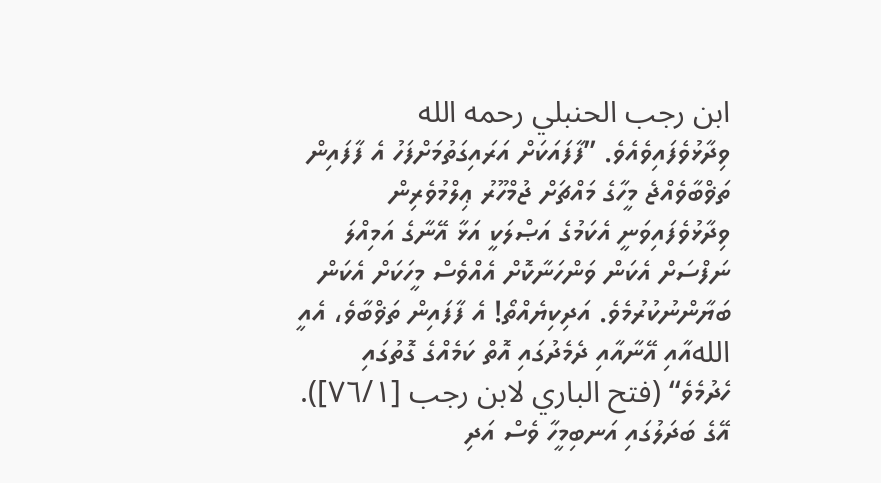ابن رجب الحنبلي رحمه الله ވިދާޅުވެފައިވެއެވެ. ”ފާފައަކަށް އަރައިގަތުމަށްފަހު އެ ފާފައިން ތަޥްބާވެއްޖެ މީހާގެ މައްޗަށް ޖުމްހޫރު ޢިލްމުވެރިން ވިދާޅުވެފައިވަނީ އެކަމުގެ އަޞްލަކީ އަޅާ އޭނާގެ އަމިއްލަ ނަފްސަށް އެކަން ވަންހަނާކޮށް އެއްވެސް މީހަކަށް އެކަން ބަޔާންނުކުރުމެވެ. އަދިކިޔެއްތޯ! އެ ފާފައިން ތަޥްބާވެ، އެއީ اللهއާއި އޭނާއާއި ދެމެދުގައި އޮތް ކަމެއްގެ ގޮތުގައި ހެދުމެވެ“ (فتح الباري لابن رجب [٧٦/١]).
އޭގެ ބަދަލުގައި އަނބިމީހާ ވެސް އަދި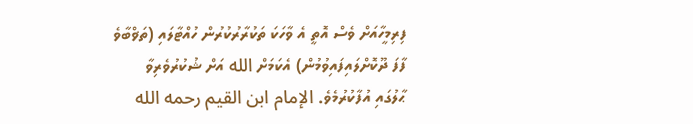ފިރިމީހާއަށް ވެސް އޮތީ އެ ވާހަކަ ތަކުރާރުކުރުން ހުއްޓާލައި (ތަޥްބާވެ ފާފަ ދޫކޮށްލައިފައިވުމުން) އެކަމަށް الله އަށް ޝުކުރުވެރިވާ ޙާލުގައި އުފާކުރުމެވެ. الإمام ابن القيم رحمه الله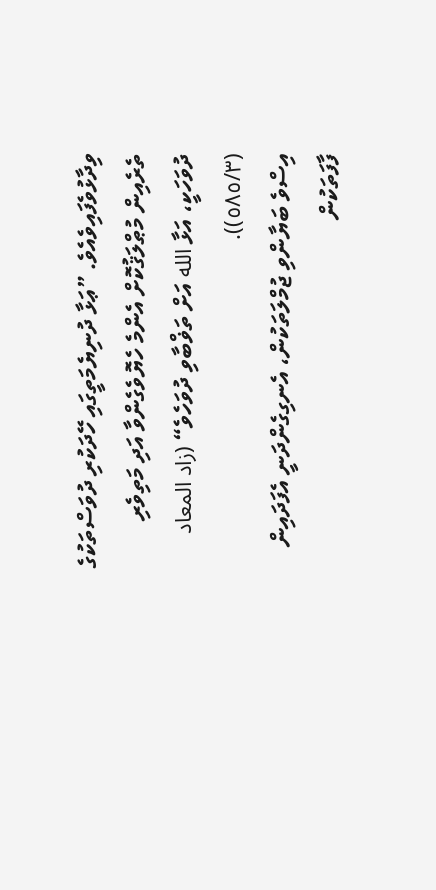ވިދާޅުވެފައިވެއެވެ. ”ޢަޅާ ދުނިޔެމަތީގައި ހޭދަކުރި ދުވަސްތަކުގެ ތެރެއިން މުޠްލަޤުކޮށް އެންމެ ހެޔޮވެގެންވާ އަދި މަތިވެރި ދުވަހަކީ، އަޅާ الله އަށް ތަޥްބާވި ދުވަހެވެ“ (زاد المعاد (٥٨٥/٣)).
އިސްވެ ބަޔާންވި ޖުމްލަތަކުން، އެނގިގެންދަނީ އެފަދައިން ފާފަތަކުން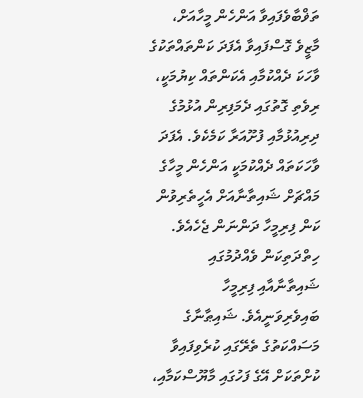ތަޥްބާވެފައިވާ އަންހެން މީހާއަށް، މާޒީވެ ގޮސްފައިވާ އެފަދަ ކަންތައްތަކުގެ ވާހަކަ ދެއްކުމާއި އެކަންތައް ކިޔުމަކީ، ރިވެތި ގޮތުގައި ދެމަފިރިން އުޅުމުގެ ދިރިއުޅުމާއި ފުށޫއަރާ ކަމެކެވެ. އެފަދަ ވާހަކަތައް ދެއްކުމަކީ އަންހެން މީހާގެ މައްޗަށް ޝައިތާނާއަށް އެހީތެރިވުން ކަން ފިރިމީހާ ދަންނަން ޖެހެއެވެ. ހިތްދަތިކަން ވެއްދުމުގައި ޝައިތާނާއާއި ފިރިމީހާ ބައިވެރިވަނީއެވެ. ޝައިޠާނާގެ މަސައްކަތުގެ ތެރޭގައި ކުރެވިފައިވާ ކުށްތަކަށް އޭގެ ފަހުގައި މާޔޫސްކަމާއި،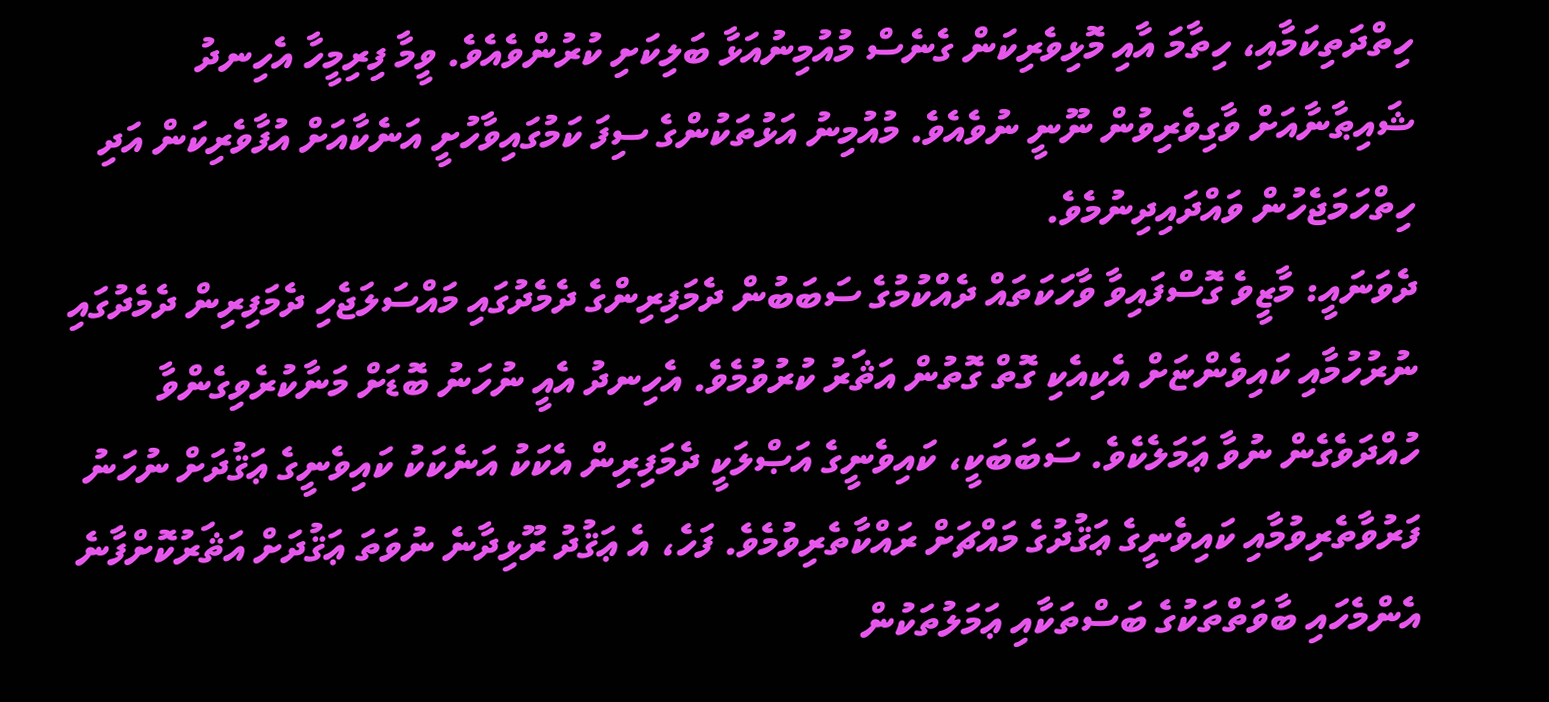ހިތްދަތިކަމާއި، ހިތާމަ އާއި މޮޅިވެރިކަން ގެނެސް މުއުމިނުއަޅާ ބަލިކަށި ކުރުންވެއެވެ. ވީމާ ފިރިމީހާ އެހިނދު ޝައިޠާނާއަށް ވާގިވެރިވުން ނޫނީ ނުވެއެވެ. މުއުމިނު އަޅުތަކުންގެ ސިފަ ކަމުގައިވާހުށީ އަނެކާއަށް އުފާވެރިކަން އަދި ހިތްހަމަޖެހުން ވައްދައިދިނުމެވެ.
ދެވަނައީ: މާޒީވެ ގޮސްފައިވާ ވާހަކަތައް ދެއްކުމުގެ ސަބަބުން ދެމަފިރިންގެ ދެމެދުގައި މައްސަލަޖެހި ދެމަފިރިން ދެމެދުގައި ނުރުހުމާއި ކައިވެންޏަށް އެކިއެކި ގޮތް ގޮތުން އަޘަރު ކުރުވުމެވެ. އެހިނދު އެއީ ނުހަނު ބޮޑަށް މަނާކުރެވިގެންވާ ހުއްދަވެގެން ނުވާ ޢަމަލެކެވެ. ސަބަބަކީ، ކައިވެނީގެ އަޞްލަކީ ދެމަފިރިން އެކަކު އަނެކަކު ކައިވެނީގެ ޢަޤުދަށް ނުހަނު ފަރުވާތެރިވުމާއި ކައިވެނީގެ ޢަޤުދުގެ މައްޗަށް ރައްކާތެރިވުމެވެ. ފަހެ، އެ ޢަޤުދު ރޫޅިދާނެ ނުވަތަ ޢަޤުދަށް އަޘަރުކޮށްފާނެ އެންމެހައި ބާވަތްތަކުގެ ބަސްތަކާއި ޢަމަލުތަކުން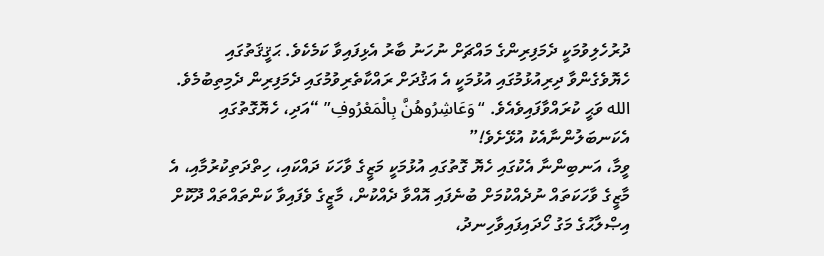ދުރުހެލިވުމަކީ ދެމަފިރިންގެ މައްޗަށް ނުހަނު ބާރު އެޅިފައިވާ ކަމެކެވެ. ޙަޤީޤަތުގައި ހެޔޮވެގެންވާ ދިރިއުޅުމުގައި އުޅުމަކީ އެ އަޤުދަށް ރައްކާތެރިވުމުގައި ދެމަފިރިން ދެމިތިބުމެވެ. الله ވަޙީ ކުރައްވާފައިވެއެވެ. “وَعَاشِرُوهُنَّ بِالْمَعْرُوفِ” “އަދި، ހެޔޮގޮތުގައި އެކަނބަލުންނާއެކު އުޅޭށެވެ!”
ވީމާ، އަނބިންނާ އެކުގައި ހެޔޮ ގޮތުގައި އުޅުމަކީ މަޒީގެ ވާހަކަ ދައްކައި، ހިތްދަތިކުރުމާއި، އެ މާޒީގެ ވާހަކަތައް ނުދެއްކުމަށް ބުނެފައި އޮއްވާ ދެއްކުން، މާޒީގެ ވެފައިވާ ކަންތައްތައް ދޫކޮށް އިޞްލާޙުގެ މަގު ހޯދައިފައިވާހިނދު،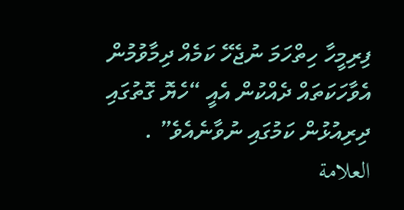ފިރިމީހާ ހިތްހަމަ ނުޖެހޭ ކަމެއް ދިމާވުމުން އެވާހަކަތައް ދެއްކުން އެއީ “ހެޔޮ ގޮތުގައި ދިރިއުޅުން ކަމުގައި ނުވާނެއެވެ” .
العلامة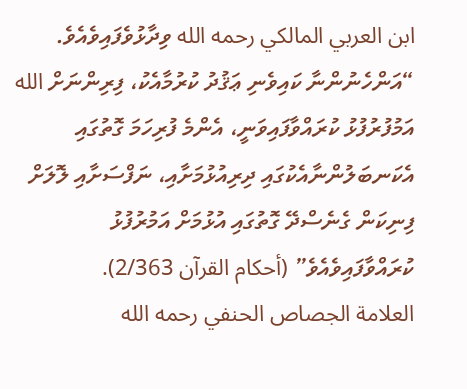ابن العربي المالكي رحمه الله ވިދާޅުވެފައިވެއެވެ. “އަންހެނުންނާ ކައިވެނި ޢަޤުދު ކުރުމާއެކު، ފިރިންނަށް الله އަމުފުރުފުޅު ކުރައްވާފައިވަނީ، އެންމެ ފުރިހަމަ ގޮތުގައި އެކަނބަލުންނާއެކުގައި ދިރިއުޅުމަށާއި، ނަފްސަށާއި ލޮލަށް ފިނިކަން ގެނެސްދޭ ގޮތުގައި އުޅުމަށް އަމުރުފުޅު ކުރައްވާފައިވެއެވެ” (أحكام القرآن 2/363).
العلامة الجصاص الحنفي رحمه الله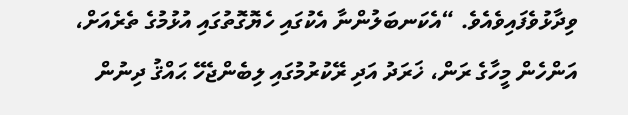ވިދާޅުވެފައިވެއެވެ. “އެކަނބަލުންނާ އެކުގައި ހެޔޮގޮތުގައި އުޅުމުގެ ތެރެއަށް، އަންހެން މީހާގެ ރަން، ޚަރަދު އަދި ރޭކުރުމުގައި ލިބެންޖެހޭ ޙައްޤު ދިނުން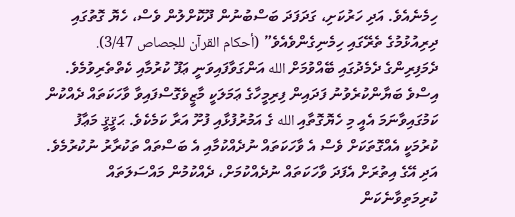ހިމެނެއެވެ. އަދި ހަރުކަށި، ގަދަފަދަ ބަސްބުނުން ދޫކޮށްލުން ވެސް، ހެޔޮ ގޮތުގައި ދިރިއުޅުމުގެ ތެރޭގައި ހިމެނިގެންވެއެވެ” (أحكام القرآن للجصاص 3/47).
ދެމަފިރިންގެ ދެމެދުގައި ބޭއްވުމަށް الله އަންގަވާފައިވަނީ ޢަފޫ ކުރުމާއި ކެތްތެރިވުމެވެ. އިސްވެ ބަޔާންކުރެވުނު ފަދައިން ފިރިމީހާގެ ޢަމަލަކީ މާޒީވެގޮސްފައިވާ ވާހަކަތައް ދެއްކުން ކަމުގައިވާނަމަ އެއީ މި ހެޔޮގޮތާއި الله ގެ އަމުރުފުޅާއި ފުށޫ އަރާ ކަމެކެވެ. ޙަޤީޤީ މަޢާފު ކުރުމަކީ އެއްގޮތަކަށް ވެސް އެ ވާހަކަތައް ނުދެއްކުމާއި އެ ބަސްތައް ތަކުރާރު ނުކުރުމެވެ.
އަދި އޭގެ އިތުރަށް އެފަދަ ވާހަކަތައް ނުދެއްކުމަށް، ދެއްކުމުން މައްސަލަތައް ކުރިމަތިވާނެކަން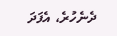ދެނެހުރެ، އެފަދަ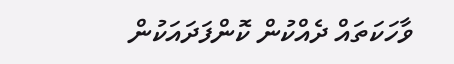ވާހަކަތައް ދެއްކުން ކޮންފަދައަކުން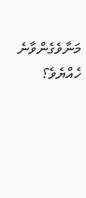މަނާވެގެންވާނެ ހެއްޔެވެ؟